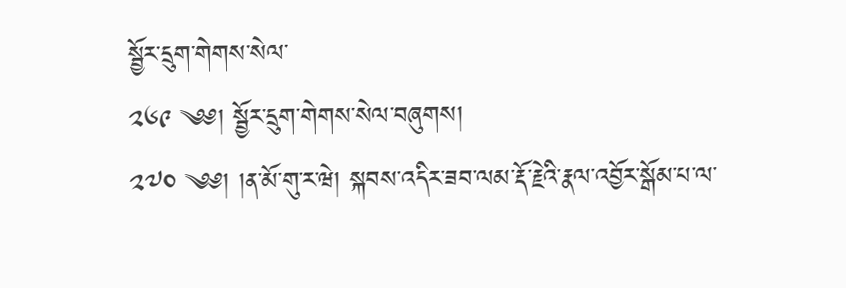སྦྱོར་དྲུག་གེགས་སེལ་
༢༦༩ ༄༅། སྦྱོར་དྲུག་གེགས་སེལ་བཞུགས།
༢༧༠ ༄༅། །ན་མོ་གུ་ར་ཝེ། སྐབས་འདིར་ཟབ་ལམ་རྡོ་རྗེའི་རྣལ་འབྱོར་སྒོམ་པ་ལ་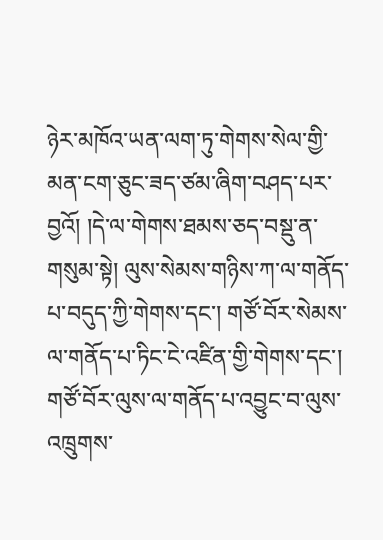ཉེར་མཁོའ་ཡན་ལག་ཏུ་གེགས་སེལ་གྱི་མན་ངག་ཅུང་ཟད་ཙམ་ཞིག་བཤད་པར་བྱའོ། །དེ་ལ་གེགས་ཐམས་ཅད་བསྡུ་ན་གསུམ་སྟེ། ལུས་སེམས་གཉིས་ཀ་ལ་གནོད་པ་བདུད་ཀྱི་གེགས་དང་། གཙོ་བོར་སེམས་ལ་གནོད་པ་ཏིང་ངེ་འཛིན་གྱི་གེགས་དང་། གཙོ་བོར་ལུས་ལ་གནོད་པ་འབྱུང་བ་ལུས་འཁྲུགས་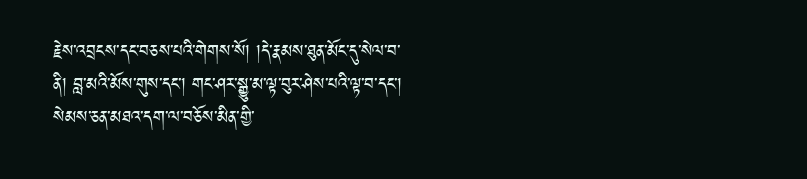རྗེས་འབྲངས་དང་བཅས་པའི་གེགས་སོ། །དེ་རྣམས་ཐུན་མོང་དུ་སེལ་བ་ནི། བླ་མའི་མོས་གུས་དང་། གང་ཤར་སྒྱུ་མ་ལྟ་བུར་ཤེས་པའི་ལྟ་བ་དང་། སེམས་ཅན་མཐའ་དག་ལ་བཅོས་མིན་གྱི་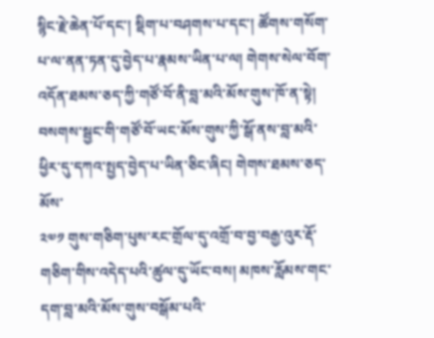སྙིང་རྗེ་ཆེན་པོ་དང་། སྡིག་པ་བཤགས་པ་དང་། ཚོགས་གསོག་པ་ལ་ནན་ཏན་དུ་བྱེད་པ་རྣམས་ཡིན་པ་ལ། གེགས་སེལ་བོག་འདོན་ཐམས་ཅད་ཀྱི་གཙོ་བོ་ནི་བླ་མའི་མོས་གུས་ཁོ་ན་སྟེ། བསགས་སྦྱང་གི་གཙོ་བོ་ཡང་མོས་གུས་ཀྱི་སྒོ་ནས་བླ་མའི་ཕྱིར་དུ་དཀའ་སྤྱད་བྱེད་པ་ཡིན་ཅིང་ཞིང། གེགས་ཐམས་ཅད་མོས་
༢༧༡ གུས་གཅིག་པུས་རང་གྲོལ་དུ་འགྲོ་བ་བྱ་བརྒྱ་འུར་རྡོ་གཅིག་གིས་འདེད་པའི་ཚུལ་དུ་ཡོང་བས། མཁས་རློམས་གང་དག་བླ་མའི་མོས་གུས་བསྒོམ་པའི་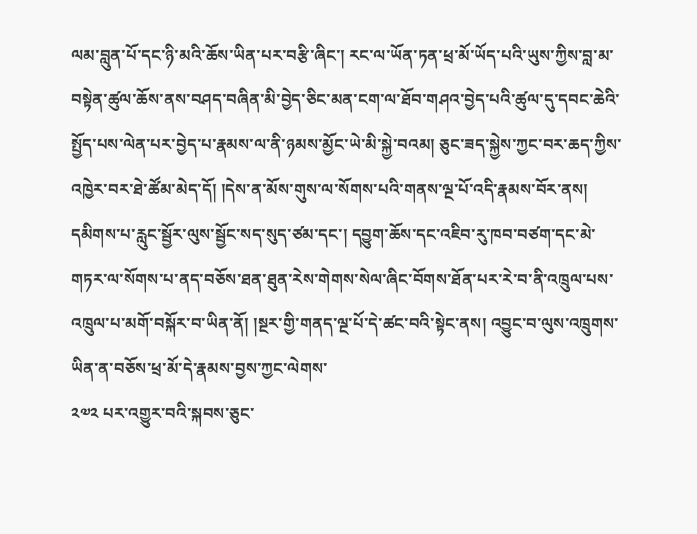ལམ་བླུན་པོ་དང་ཉི་མའི་ཆོས་ཡིན་པར་བརྩི་ཞིང་། རང་ལ་ཡོན་ཏན་ཕྲ་མོ་ཡོད་པའི་ཡུས་ཀྱིས་བླ་མ་བསྟེན་ཚུལ་ཆོས་ནས་བཤད་བཞིན་མི་བྱེད་ཅིང་མན་ངག་ལ་ཐོབ་གཤའ་བྱེད་པའི་ཚུལ་དུ་དབང་ཆེའི་སྤྱོད་པས་ལེན་པར་བྱེད་པ་རྣམས་ལ་ནི་ཉམས་མྱོང་ཡེ་མི་སྐྱེ་བའམ། ཅུང་ཟད་སྐྱེས་ཀྱང་བར་ཆད་ཀྱིས་འཁྱེར་བར་ཐེ་ཚོམ་མེད་དོ། །དེས་ན་མོས་གུས་ལ་སོགས་པའི་གནས་ལྔ་པོ་འདི་རྣམས་བོར་ནས། དམིགས་པ་རླུང་སྦྱོར་ལུས་སྦྱོང་སད་སུད་ཙམ་དང་། དབྱུག་ཆོས་དང་འཇིབ་རུ་ཁབ་བཙག་དང་མེ་གཏར་ལ་སོགས་པ་ནད་བཅོས་ཐན་ཐུན་རེས་གེགས་སེལ་ཞིང་བོགས་ཐོན་པར་རེ་བ་ནི་འཁྲུལ་པས་འཁྲུལ་པ་མགོ་བསྐོར་བ་ཡིན་ནོ། །སྔར་གྱི་གནད་ལྔ་པོ་དེ་ཚང་བའི་སྟེང་ནས། འབྱུང་བ་ལུས་འཁྲུགས་ཡིན་ན་བཅོས་ཕྲ་མོ་དེ་རྣམས་བྱས་ཀྱང་ལེགས་
༢༧༢ པར་འགྱུར་བའི་སྐབས་ཅུང་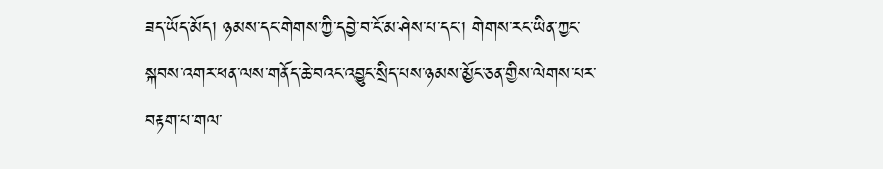ཟད་ཡོད་མོད། ཉམས་དང་གེགས་ཀྱི་དབྱེ་བ་ངོ་མ་ཤེས་པ་དང་། གེགས་རང་ཡིན་ཀྱང་སྐབས་འགར་ཕན་ལས་གནོད་ཆེ་བའང་འབྱུང་སྲིད་པས་ཉམས་མྱོང་ཅན་གྱིས་ལེགས་པར་བརྟག་པ་གལ་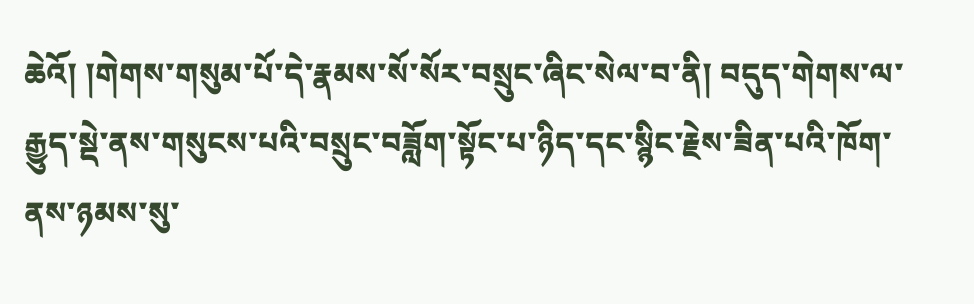ཆེའོ། །གེགས་གསུམ་པོ་དེ་རྣམས་སོ་སོར་བསྲུང་ཞིང་སེལ་བ་ནི། བདུད་གེགས་ལ་རྒྱུད་སྡེ་ནས་གསུངས་པའི་བསྲུང་བཟློག་སྟོང་པ་ཉིད་དང་སྙིང་རྗེས་ཟིན་པའི་ཁོག་ནས་ཉམས་སུ་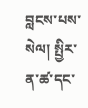བླངས་པས་སེལ། སྤྱིར་ན་ཚ་དང་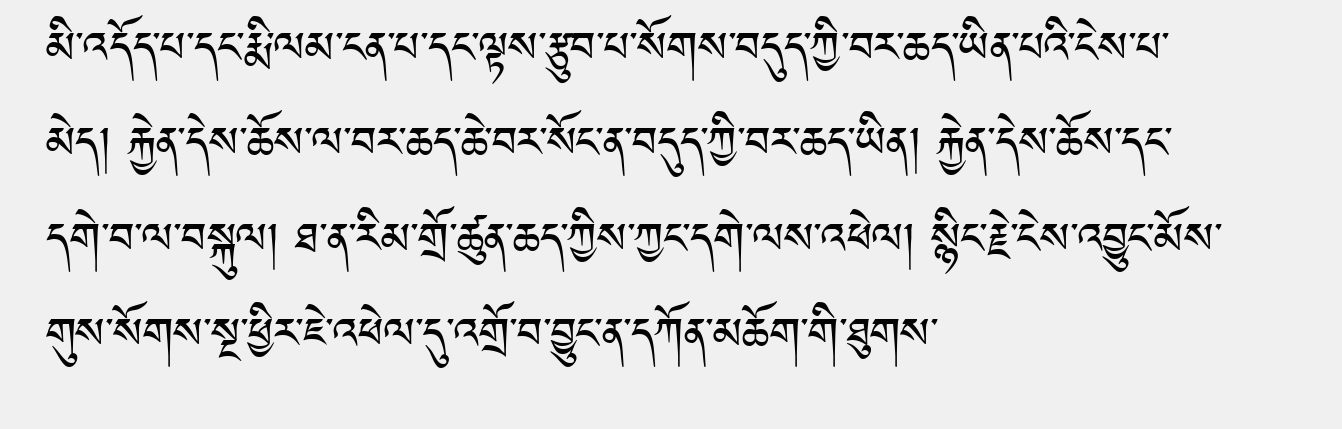མི་འདོད་པ་དང་རྨི་ལམ་ངན་པ་དང་ལྟས་རྩུབ་པ་སོགས་བདུད་ཀྱི་བར་ཆད་ཡིན་པའི་ངེས་པ་མེད། རྐྱེན་དེས་ཆོས་ལ་བར་ཆད་ཆེ་བར་སོང་ན་བདུད་ཀྱི་བར་ཆད་ཡིན། རྐྱེན་དེས་ཆོས་དང་དགེ་བ་ལ་བསྐུལ། ཐ་ན་རིམ་གྲོ་ཚུན་ཆད་ཀྱིས་ཀྱང་དགེ་ལས་འཕེལ། སྙིང་རྗེ་ངེས་འབྱུང་མོས་གུས་སོགས་སྔ་ཕྱིར་ཇེ་འཕེལ་དུ་འགྲོ་བ་བྱུང་ན་དཀོན་མཆོག་གི་ཐུགས་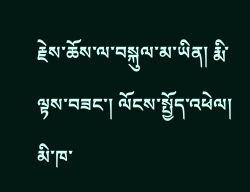རྗེས་ཆོས་ལ་བསྐུལ་མ་ཡིན། རྨི་ལྟས་བཟང་། ལོངས་སྤྱོད་འཕེལ། མི་ཁ་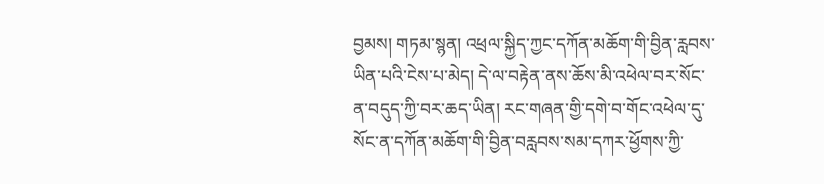བྱམས། གཏམ་སྙན། འཕྲལ་སྐྱིད་ཀྱང་དཀོན་མཆོག་གི་བྱིན་རླབས་ཡིན་པའི་ངེས་པ་མེད། དེ་ལ་བརྟེན་ནས་ཆོས་མི་འཕེལ་བར་སོང་ན་བདུད་ཀྱི་བར་ཆད་ཡིན། རང་གཞན་གྱི་དགེ་བ་གོང་འཕེལ་དུ་སོང་ན་དཀོན་མཆོག་གི་བྱིན་བརླབས་སམ་དཀར་ཕྱོགས་ཀྱི་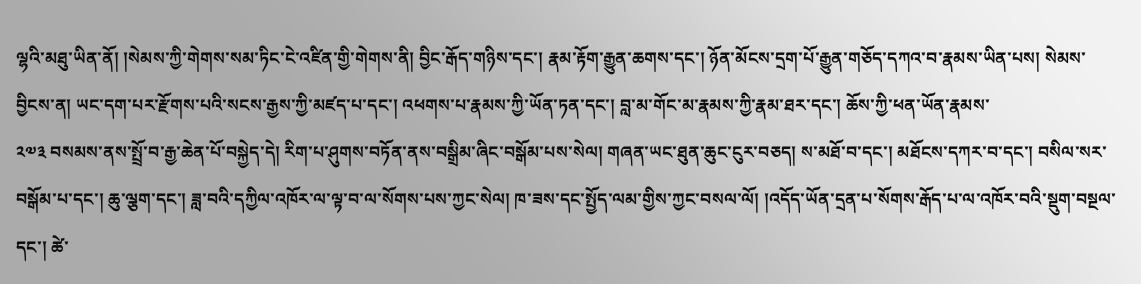ལྷའི་མཐུ་ཡིན་ནོ། །སེམས་ཀྱི་གེགས་སམ་ཏིང་ངེ་འཛིན་གྱི་གེགས་ནི། བྱིང་རྒོད་གཉིས་དང་། རྣམ་རྟོག་རྒྱུན་ཆགས་དང་། ཉོན་མོངས་དྲག་པོ་རྒྱུན་གཅོད་དཀའ་བ་རྣམས་ཡིན་པས། སེམས་བྱིངས་ན། ཡང་དག་པར་རྫོགས་པའི་སངས་རྒྱས་ཀྱི་མཛད་པ་དང་། འཕགས་པ་རྣམས་ཀྱི་ཡོན་ཏན་དང་། བླ་མ་གོང་མ་རྣམས་ཀྱི་རྣམ་ཐར་དང་། ཆོས་ཀྱི་ཕན་ཡོན་རྣམས་
༢༧༣ བསམས་ནས་སྤྲོ་བ་རྒྱ་ཆེན་པོ་བསྐྱེད་དེ། རིག་པ་ཤུགས་བཏོན་ནས་བསྒྲིམ་ཞིང་བསྒོམ་པས་སེལ། གཞན་ཡང་ཐུན་ཆུང་ངུར་བཅད། ས་མཐོ་བ་དང་། མཐོངས་དཀར་བ་དང་། བསིལ་སར་བསྒོམ་པ་དང་། ཆུ་ལྕག་དང་། ཟླ་བའི་དཀྱིལ་འཁོར་ལ་ལྟ་བ་ལ་སོགས་པས་ཀྱང་སེལ། ཁ་ཟས་དང་སྤྱོད་ལམ་གྱིས་ཀྱང་བསལ་ལོ། །འདོད་ཡོན་དྲན་པ་སོགས་རྒོད་པ་ལ་འཁོར་བའི་སྡུག་བསྔལ་དང་། ཚེ་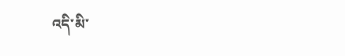འདི་མི་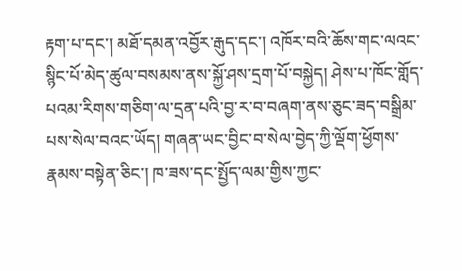རྟག་པ་དང་། མཐོ་དམན་འབྱོར་རྒུད་དང་། འཁོར་བའི་ཆོས་གང་ལའང་སྙིང་པོ་མེད་ཚུལ་བསམས་ནས་སྐྱོ་ཤས་དྲག་པོ་བསྐྱེད། ཤེས་པ་ཁོང་གློད་པའམ་རིགས་གཅིག་ལ་དྲན་པའི་བྱ་ར་བ་བཞག་ནས་ཅུང་ཟད་བསྒྲིམ་པས་སེལ་བའང་ཡོད། གཞན་ཡང་བྱིང་བ་སེལ་བྱེད་ཀྱི་ལྡོག་ཕྱོགས་རྣམས་བསྟེན་ཅིང་། ཁ་ཟས་དང་སྤྱོད་ལམ་གྱིས་ཀྱང་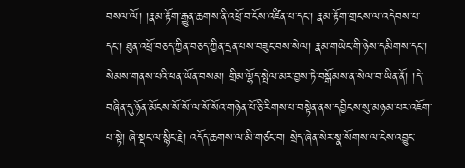བསལ་ལོ། །རྣམ་རྟོག་རྒྱུན་ཆགས་ནི་འཕྲོ་བ་ངོས་འཛིན་པ་དང་། རྣམ་རྟོག་གྲངས་ལ་འདེབས་པ་དང་། ཐུན་འཕྲོ་བཅད་ཀྱིན་བཅད་ཀྱིན་དྲན་པས་བཟུང་བས་སེལ། རྣམ་གཡེང་གི་ཉེས་དམིགས་དང་། སེམས་གནས་པའི་ཕན་ཡོན་བསམ། གྲིམ་ལྷོད་སྤེལ་མར་བྱས་ཏེ་བསྒོམས་ན་སེལ་བ་ཡིན་ནོ། །དེ་བཞིན་དུ་ཉོན་མོངས་སོ་སོ་ལ་སོ་སོའ་གཉེན་པོ་ཅི་རིགས་པ་བསྟེན་ནས་དབྱིངས་སུ་མཉམ་པར་འཇོག་པ་སྟེ། ཞེ་སྡང་ལ་སྙིང་རྗེ། འདོད་ཆགས་ལ་མི་གཙང་བ། སྲེད་ཞེན་སེར་སྣ་སོགས་ལ་ངེས་འབྱུང་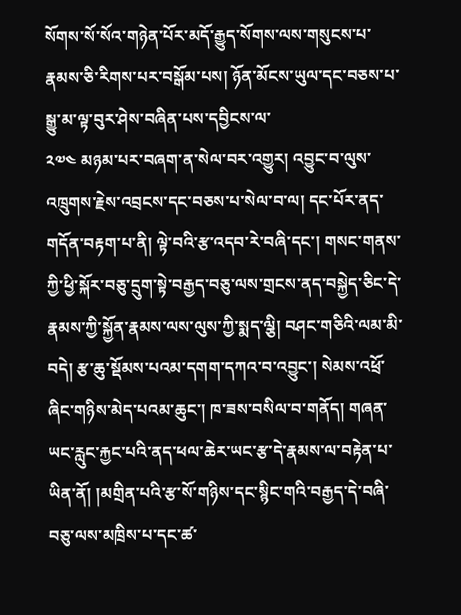སོགས་སོ་སོའ་གཉེན་པོར་མདོ་རྒྱུད་སོགས་ལས་གསུངས་པ་རྣམས་ཅི་རིགས་པར་བསྒོམ་པས། ཉོན་མོངས་ཡུལ་དང་བཅས་པ་སྒྱུ་མ་ལྟ་བུར་ཤེས་བཞིན་པས་དབྱིངས་ལ་
༢༧༤ མཉམ་པར་བཞག་ན་སེལ་བར་འགྱུར། འབྱུང་བ་ལུས་འཁྲུགས་རྗེས་འབྲངས་དང་བཅས་པ་སེལ་བ་ལ། དང་པོར་ནད་གདོན་བརྟག་པ་ནི། ལྟེ་བའི་རྩ་འདབ་རེ་བཞི་དང་། གསང་གནས་ཀྱི་ཕྱི་སྐོར་བཅུ་དྲུག་སྟེ་བརྒྱད་བཅུ་ལས་གྲངས་ནད་བསྐྱེད་ཅིང་དེ་རྣམས་ཀྱི་སྐྱོན་རྣམས་ལས་ལུས་ཀྱི་སྨད་ལྕི། བཤང་གཅིའི་ལམ་མི་བདེ། རྩ་ཆུ་སྡོམས་པའམ་དགག་དཀའ་བ་འབྱུང་། སེམས་འཕྲོ་ཞིང་གཉིས་མེད་པའམ་ཆུང་། ཁ་ཟས་བསིལ་བ་གནོད། གཞན་ཡང་རླུང་རྐྱང་པའི་ནད་ཕལ་ཆེར་ཡང་རྩ་དེ་རྣམས་ལ་བརྟེན་པ་ཡིན་ནོ། །མགྲིན་པའི་རྩ་སོ་གཉིས་དང་སྙིང་གའི་བརྒྱད་དེ་བཞི་བཅུ་ལས་མཁྲིས་པ་དང་ཚ་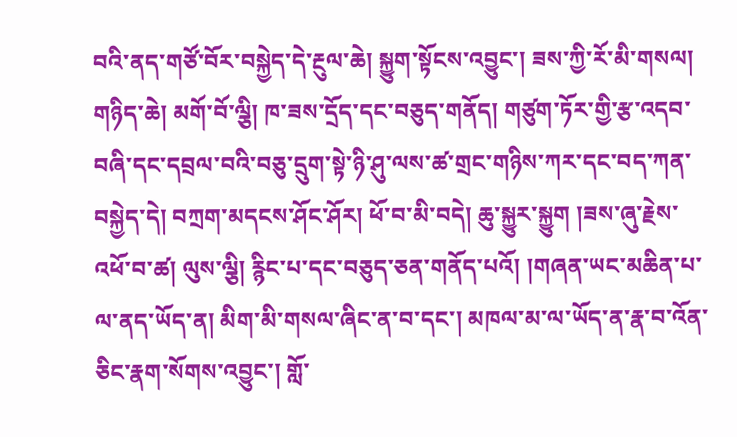བའི་ནད་གཙོ་བོར་བསྐྱེད་དེ་རྔུལ་ཆེ། སྐྱུག་སྟོངས་འབྱུང་། ཟས་ཀྱི་རོ་མི་གསལ། གཉིད་ཆེ། མགོ་བོ་ལྕི། ཁ་ཟས་དྲོད་དང་བཅུད་གནོད། གཙུག་ཏོར་གྱི་རྩ་འདབ་བཞི་དང་དབྲལ་བའི་བཅུ་དྲུག་སྟེ་ཉི་ཤུ་ལས་ཚ་གྲང་གཉིས་ཀར་དང་བད་ཀན་བསྐྱེད་དེ། བཀྲག་མདངས་ཤོང་ཤོར། ཕོ་བ་མི་བདེ། ཆུ་སྐྱུར་སྐྱུག །ཟས་ཞུ་རྗེས་འཕོ་བ་ཚ། ལུས་ལྕི། རྙིང་པ་དང་བཅུད་ཅན་གནོད་པའོ། །གཞན་ཡང་མཆིན་པ་ལ་ནད་ཡོད་ན། མིག་མི་གསལ་ཞིང་ན་བ་དང་། མཁལ་མ་ལ་ཡོད་ན་རྣ་བ་འོན་ཅིང་རྣག་སོགས་འབྱུང་། གློ་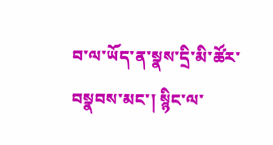བ་ལ་ཡོད་ན་སྣས་དྲི་མི་ཚོར་བསྣབས་མང་། སྙིང་ལ་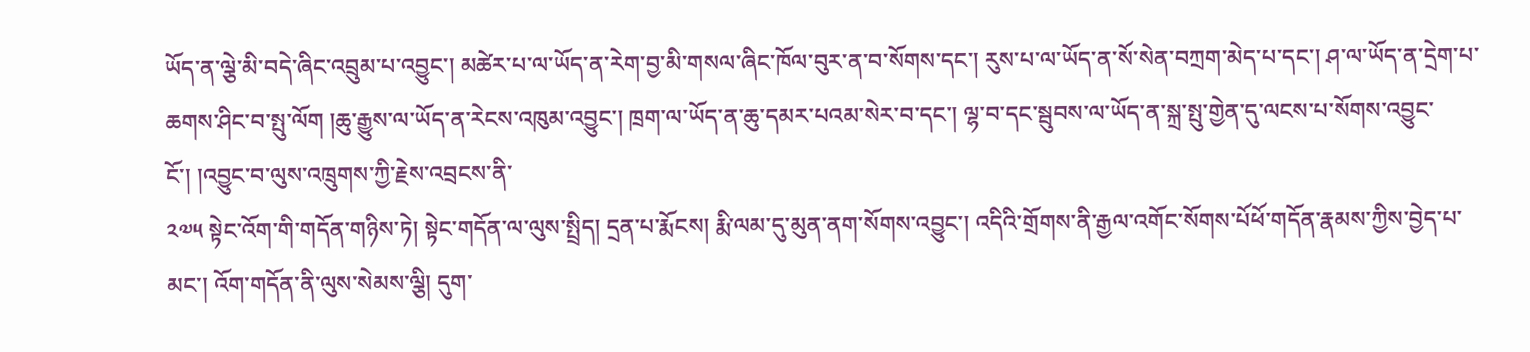ཡོད་ན་ལྕེ་མི་བདེ་ཞིང་འབྲུམ་པ་འབྱུང་། མཚེར་པ་ལ་ཡོད་ན་རེག་བྱ་མི་གསལ་ཞིང་ཁོལ་བུར་ན་བ་སོགས་དང་། རུས་པ་ལ་ཡོད་ན་སོ་སེན་བཀྲག་མེད་པ་དང་། ཤ་ལ་ཡོད་ན་དྲེག་པ་ཆགས་ཤིང་བ་སྤུ་ལོག །ཆུ་རྒྱུས་ལ་ཡོད་ན་རེངས་འཁུམ་འབྱུང་། ཁྲག་ལ་ཡོད་ན་ཆུ་དམར་པའམ་སེར་བ་དང་། ལྷ་བ་དང་སྦུབས་ལ་ཡོད་ན་སྐྲ་སྤུ་གྱེན་དུ་ལངས་པ་སོགས་འབྱུང་ངོ་། །འབྱུང་བ་ལུས་འཁྲུགས་ཀྱི་རྗེས་འབྲངས་ནི་
༢༧༥ སྟེང་འོག་གི་གདོན་གཉིས་ཏེ། སྟེང་གདོན་ལ་ལུས་སྤྲིད། དྲན་པ་རྨོངས། རྨི་ལམ་དུ་མུན་ནག་སོགས་འབྱུང་། འདིའི་གྲོགས་ནི་རྒྱལ་འགོང་སོགས་པོཕོ་གདོན་རྣམས་ཀྱིས་བྱེད་པ་མང་། འོག་གདོན་ནི་ལུས་སེམས་ལྕི། དུག་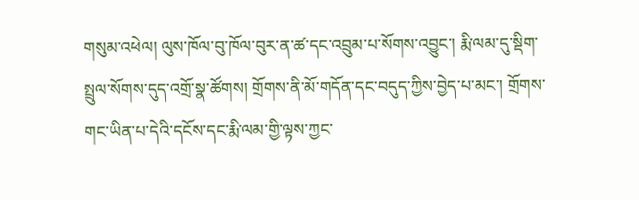གསུམ་འཕེལ། ལུས་ཁོལ་བུ་ཁོལ་བུར་ན་ཚ་དང་འབྲུམ་པ་སོགས་འབྱུང་། རྨི་ལམ་དུ་སྡིག་སྤྲུལ་སོགས་དུད་འགྲོ་སྣ་ཚོགས། གྲོགས་ནི་མོ་གདོན་དང་བདུད་ཀྱིས་བྱེད་པ་མང་། གྲོགས་གང་ཡིན་པ་དེའི་དངོས་དང་རྨི་ལམ་གྱི་ལྟས་ཀྱང་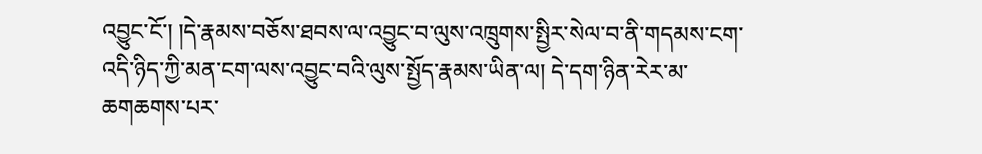འབྱུང་ངོ་། །དེ་རྣམས་བཅོས་ཐབས་ལ་འབྱུང་བ་ལུས་འཁྲུགས་སྤྱིར་སེལ་བ་ནི་གདམས་ངག་འདི་ཉིད་ཀྱི་མན་ངག་ལས་འབྱུང་བའི་ལུས་སྤྱོད་རྣམས་ཡིན་ལ། དེ་དག་ཉིན་རེར་མ་ཆགཆགས་པར་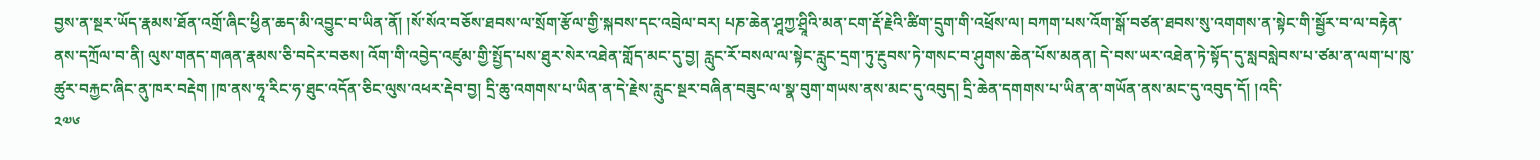བྱས་ན་སྔར་ཡོད་རྣམས་ཐོན་འགྲོ་ཞིང་ཕྱིན་ཆད་མི་འབྱུང་བ་ཡིན་ནོ། །སོ་སོའ་བཅོས་ཐབས་ལ་སྲོག་རྩོལ་གྱི་སྐབས་དང་འབྲེལ་བར། པཎ་ཆེན་ཤཱཀྱ་ཤྲཱིའི་མན་ངག་རྡོ་རྗེའི་ཚིག་དྲུག་གི་འཕྲོས་ལ། བཀག་པས་འོག་སྒོ་བཙན་ཐབས་སུ་འགགས་ན་སྟེང་གི་སྦྱོར་བ་ལ་བརྟེན་ནས་དཀྲོལ་བ་ནི། ལུས་གནད་གཞན་རྣམས་ཅི་བདེར་བཅས། འོག་གི་འབྱེད་འཛུམ་གྱི་སྤྱོད་པས་ཐུར་སེར་འཐེན་གློད་མང་དུ་བྱ། རླུང་རོ་བསལ་ལ་སྟེང་རླུང་དྲག་ཏུ་རྔུབས་ཏེ་གསང་བ་ཤུགས་ཆེན་པོས་མནན། དེ་བས་ཡར་འཐེན་ཏེ་སྟོད་དུ་སླབསླེབས་པ་ཙམ་ན་ལག་པ་ཁུ་ཚུར་བརྐྱང་ཞིང་ནུ་ཁར་བརྡེག །ཁ་ནས་ཧཱ་རིང་ཧ་ཐུང་འདོན་ཅིང་ལུས་འཕར་རྡེབ་བྱ། དྲི་ཆུ་འགགས་པ་ཡིན་ན་དེ་རྗེས་རླུང་སྔར་བཞིན་བཟུང་ལ་སྣ་བུག་གཡས་ནས་མང་དུ་འབུད། དྲི་ཆེན་དགགས་པ་ཡིན་ན་གཡོན་ནས་མང་དུ་འབུད་དོ། །འདི་
༢༧༦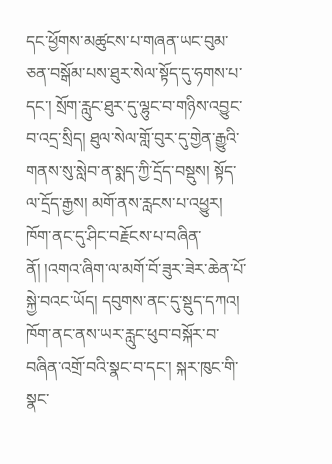དང་ཕྱོགས་མཚུངས་པ་གཞན་ཡང་བུམ་ཅན་བསྒོམ་པས་ཐུར་སེལ་སྟོད་དུ་ཧགས་པ་དང་། སྲོག་རླུང་ཐུར་དུ་ལྷུང་བ་གཉིས་འབྱུང་བ་འདྲ་སྲིད། ཐུལ་སེལ་གློ་བུར་དུ་གྱེན་རྒྱུའི་གནས་སུ་སླེབ་ན་སྨད་ཀྱི་དྲོད་བསྡུས། སྟོད་ལ་དྲོད་རྒྱས། མགོ་ནས་རླངས་པ་འཕྱུར། ཁོག་ནང་དུ་ཤིང་བརྗོངས་པ་བཞིན་ནོ། །འགའ་ཞིག་ལ་མགོ་བོ་ཟུར་ཟེར་ཆེན་པོ་སྐྱེ་བའང་ཡོད། དབུགས་ནང་དུ་སྡུད་དཀའ། ཁོག་ནང་ནས་ཡར་རླུང་ཕུབ་བསྐོར་བ་བཞིན་འགྲོ་བའི་སྣང་བ་དང་། སྐར་ཁུང་གི་སྣང་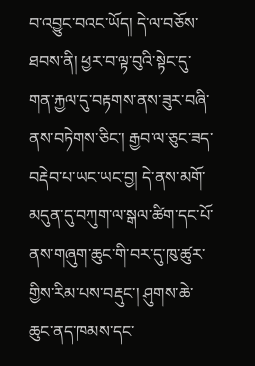བ་འབྱུང་བའང་ཡོད། དེ་ལ་བཅོས་ཐབས་ནི། ཕྱར་བ་ལྟ་བུའི་སྟེང་དུ་གན་རྐྱལ་དུ་བརྟགས་ནས་ཟུར་བཞི་ནས་བཏེགས་ཅིང་། རྒྱབ་ལ་ཅུང་ཟད་བརྡེབ་པ་ཡང་ཡང་བྱ། དེ་ནས་མགོ་མདུན་དུ་བཀུག་ལ་སྒལ་ཚིག་དང་པོ་ནས་གཞུག་ཆུང་གི་བར་དུ་ཁུ་ཚུར་གྱིས་རིམ་པས་བརྡུང་། ཤུགས་ཆེ་ཆུང་ནད་ཁམས་དང་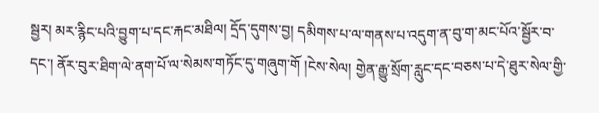སྦྱར། མར་རྙིང་པའི་བྱུག་པ་དང་རྐང་མཐིལ། དྲོད་དུགས་བྱ། དམིགས་པ་ལ་གནས་པ་འདུག་ན་བུ་ག་མང་པོའ་སྦྱོར་བ་དང་། ནོར་བུར་ཐིག་ལེ་ནག་པོ་ལ་སེམས་གཏོང་དུ་གཞུག་གོ །ངེས་སེལ། གྱེན་རྒྱུ་སྲོག་རླུང་དང་བཅས་པ་དེ་ཐུར་སེལ་གྱི་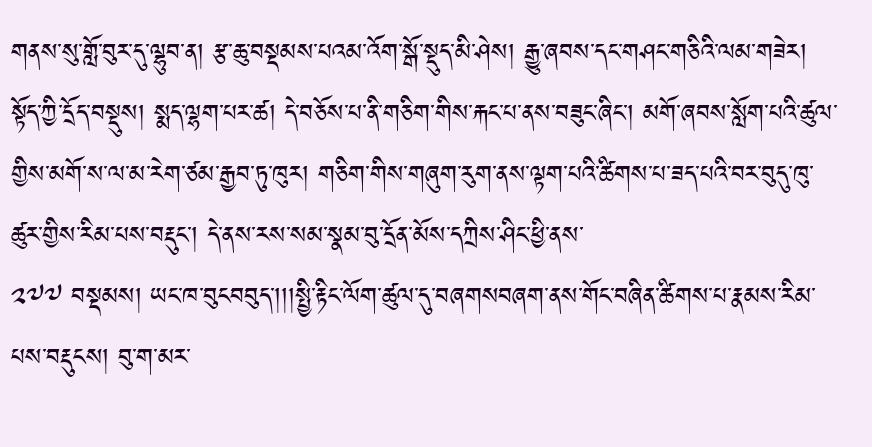གནས་སུ་གློ་བུར་དུ་ལྷུབ་ན། རྩ་ཆུ་བསྡམས་པའམ་འོག་སྒོ་སྡུད་མི་ཤེས། རྒྱུ་ཞབས་དང་གཤང་གཅིའི་ལམ་གཟེར། སྟོད་ཀྱི་དྲོད་བསྡུས། སྨད་ལྷག་པར་ཚ། དེ་བཅོས་པ་ནི་གཅིག་གིས་རྐང་པ་ནས་བཟུང་ཞིང་། མགོ་ཞབས་སློག་པའི་ཚུལ་གྱིས་མགོ་ས་ལ་མ་རེག་ཙམ་རྒྱབ་ཏུ་ཁུར། གཅིག་གིས་གཞུག་རུག་ནས་ལྟག་པའི་ཚིགས་པ་ཟད་པའི་བར་བུདུ་ཁུ་ཚུར་གྱིས་རིམ་པས་བརྡུང་། དེ་ནས་རས་སམ་སྣམ་བུ་དྲོན་མོས་དཀྲིས་ཤིང་ཕྱི་ནས་
༢༧༧ བསྡམས། ཡང་ཁ་བུངབབུད་།།།སྤྱི་རྟིང་ལོག་ཚུལ་དུ་བཞགསབཞག་ནས་གོང་བཞིན་ཚིགས་པ་རྣམས་རིམ་པས་བརྡུངས། བུ་ག་མར་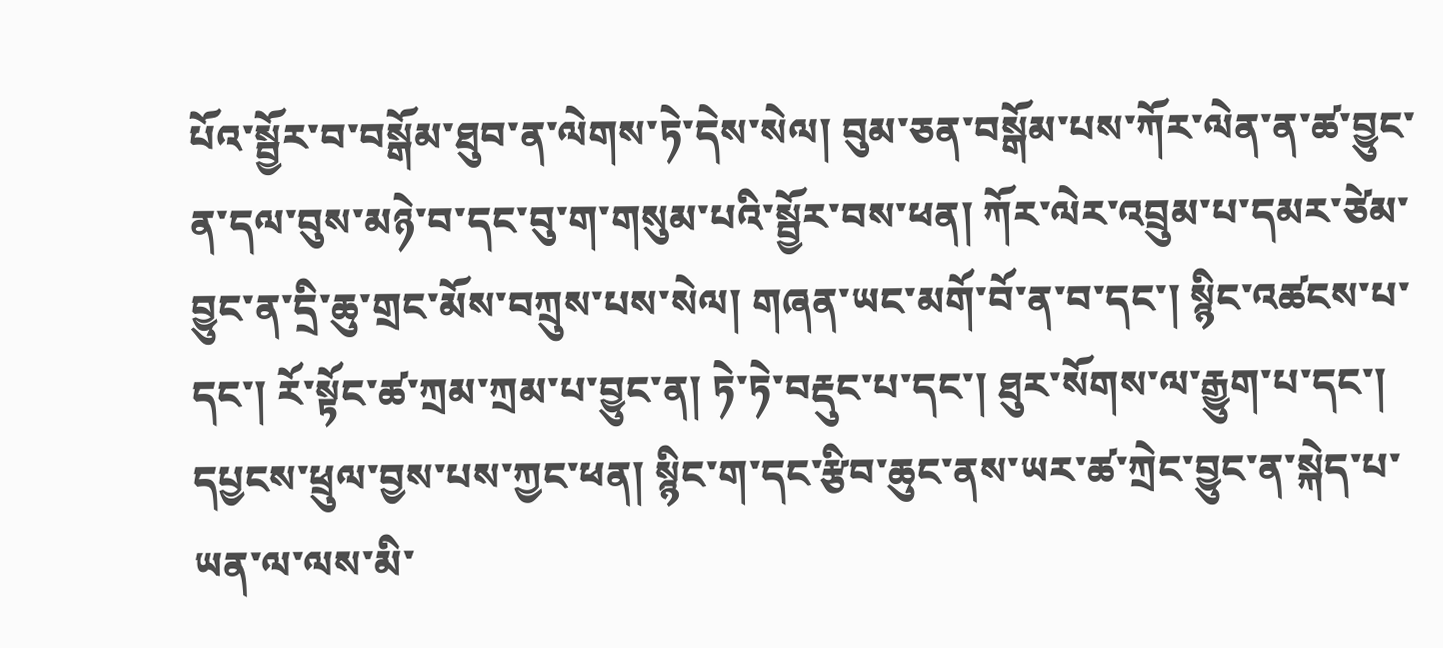པོའ་སྦྱོར་བ་བསྒོམ་ཐུབ་ན་ལེགས་ཏེ་དེས་སེལ། བུམ་ཅན་བསྒོམ་པས་ཀོར་ལེན་ན་ཚ་བྱུང་ན་དལ་བུས་མཉེ་བ་དང་བུ་ག་གསུམ་པའི་སྦྱོར་བས་ཕན། ཀོར་ལེར་འབྲུམ་པ་དམར་ཙེམ་བྱུང་ན་དྲི་ཆུ་གྲང་མོས་བཀྲུས་པས་སེལ། གཞན་ཡང་མགོ་བོ་ན་བ་དང་། སྙིང་འཚངས་པ་དང་། རོ་སྟོང་ཚ་ཀྲམ་ཀྲམ་པ་བྱུང་ན། ཏེ་ཏེ་བརྡུང་པ་དང་། ཐུར་སོགས་ལ་རྒྱུག་པ་དང་། དཔྱངས་ཕྲུལ་བྱས་པས་ཀྱང་ཕན། སྙིང་ག་དང་རྩིབ་ཆུང་ནས་ཡར་ཚ་ཀྲེང་བྱུང་ན་སྐེད་པ་ཡན་ལ་ལས་མི་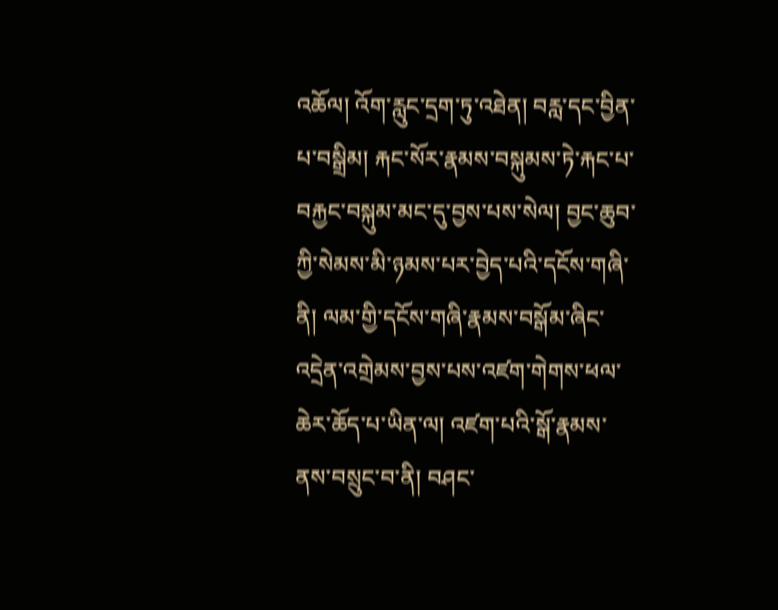འཆོལ། འོག་རླུང་དྲག་ཏུ་འཐེན། བརླ་དང་བྱིན་པ་བསྒྲིམ། རྐང་སོར་རྣམས་བསྐུམས་ཏེ་རྐང་པ་བརྐྱང་བསྐུམ་མང་དུ་བྱས་པས་སེལ། བྱང་ཆུབ་ཀྱི་སེམས་མི་ཉམས་པར་བྱེད་པའི་དངོས་གཞི་ནི། ལམ་གྱི་དངོས་གཞི་རྣམས་བསྒོམ་ཞིང་འདྲེན་འགྲེམས་བྱས་པས་འཛག་གེགས་ཕལ་ཆེར་ཆོད་པ་ཡིན་ལ། འཛག་པའི་སྒོ་རྣམས་ནས་བསྲུང་བ་ནི། བཤང་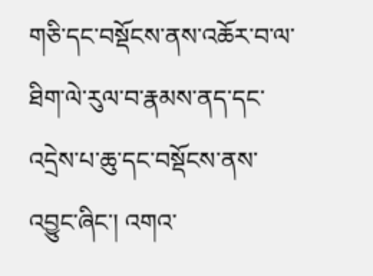གཅི་དང་བསྡོངས་ནས་འཆོར་བ་ལ་ཐིག་ལེ་རུལ་བ་རྣམས་ནད་དང་འདྲེས་པ་ཆུ་དང་བསྡོངས་ནས་འབྱུང་ཞིང་། འགའ་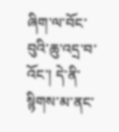ཞིག་ལ་བོང་བུའི་ཆུ་འདྲ་བ་འོང་། དེ་ནི་སྙིགས་མ་ནང་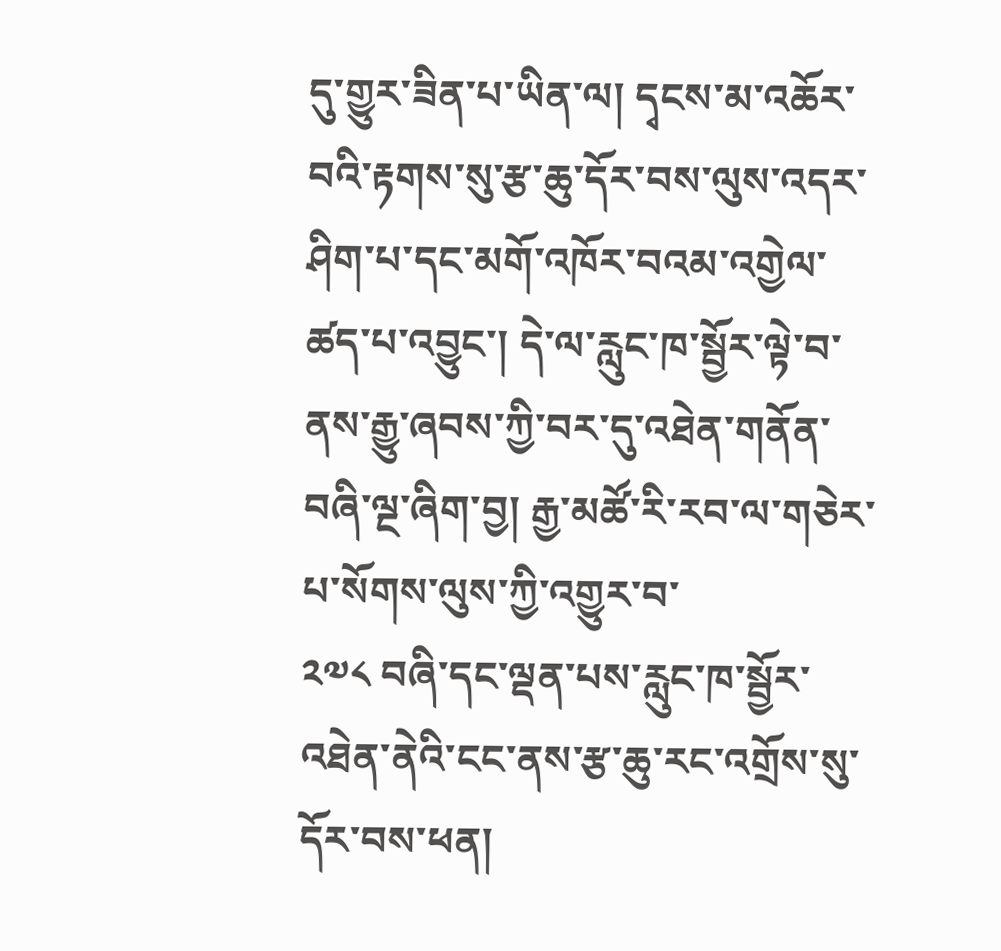དུ་གྱུར་ཟིན་པ་ཡིན་ལ། དྭངས་མ་འཆོར་བའི་རྟགས་སུ་རྩ་ཆུ་དོར་བས་ལུས་འདར་ཤིག་པ་དང་མགོ་འཁོར་བའམ་འགྱེལ་ཚད་པ་འབྱུང་། དེ་ལ་རླུང་ཁ་སྦྱོར་ལྟེ་བ་ནས་རྒྱུ་ཞབས་ཀྱི་བར་དུ་འཐེན་གནོན་བཞི་ལྔ་ཞིག་བྱ། རྒྱ་མཚོ་རི་རབ་ལ་གཅེར་པ་སོགས་ལུས་ཀྱི་འགྱུར་བ་
༢༧༨ བཞི་དང་ལྡན་པས་རླུང་ཁ་སྦྱོར་འཐེན་ནེའི་ངང་ནས་རྩ་ཆུ་རང་འགྲོས་སུ་དོར་བས་ཕན།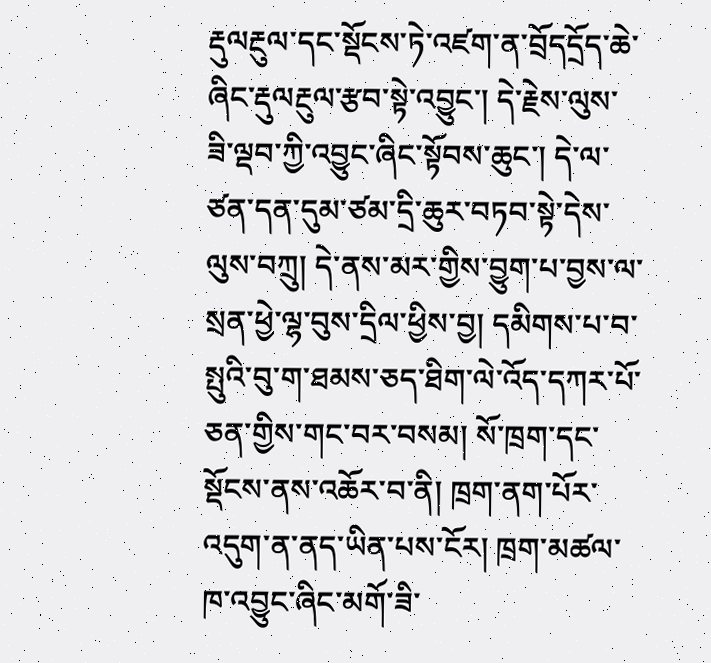རྡུལརྔུལ་དང་སྡོངས་ཏེ་འཛག་ན་བྲོདདྲོད་ཆེ་ཞིང་རྡུལརྔུལ་རྩབ་སྟེ་འབྱུང་། དེ་རྗེས་ལུས་ཟི་ལྡབ་ཀྱི་འབྱུང་ཞིང་སྟོབས་ཆུང་། དེ་ལ་ཙན་དན་དུམ་ཙམ་དྲི་ཆུར་བཏབ་སྟེ་དེས་ལུས་བཀྲུ། དེ་ནས་མར་གྱིས་བྱུག་པ་བྱས་ལ་སྲན་ཕྱེ་ལྷ་བུས་དྲིལ་ཕྱིས་བྱ། དམིགས་པ་བ་སྤུའི་བུ་ག་ཐམས་ཅད་ཐིག་ལེ་འོད་དཀར་པོ་ཅན་གྱིས་གང་བར་བསམ། སོ་ཁྲག་དང་སྡོངས་ནས་འཆོར་བ་ནི། ཁྲག་ནག་པོར་འདུག་ན་ནད་ཡིན་པས་ངོར། ཁྲག་མཚལ་ཁ་འབྱུང་ཞིང་མགོ་ཟི་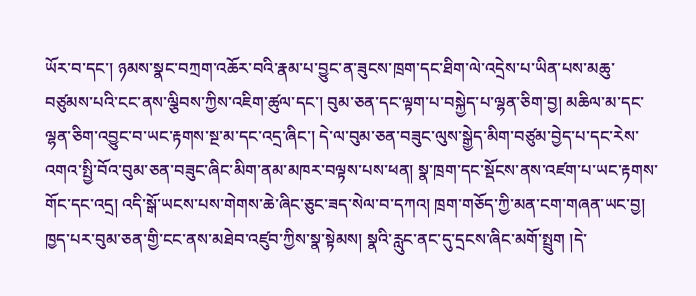ཡོར་བ་དང་། ཉམས་སྣང་བཀྲག་འཆོར་བའི་རྣམ་པ་བྱུང་ན་ཟུངས་ཁྲག་དང་ཐིག་ལེ་འདྲེས་པ་ཡིན་པས་མཆུ་བཙུམས་པའི་ངང་ནས་ལྕིབས་ཀྱིས་འཇིག་ཚུལ་དང་། བུམ་ཅན་དང་ལྟག་པ་བསྐྱེད་པ་ལྷན་ཅིག་བྱ། མཆིལ་མ་དང་ལྷན་ཅིག་འབྱུང་བ་ཡང་རྟགས་སྔ་མ་དང་འདྲ་ཞིང་། དེ་ལ་བུམ་ཅན་བཟུང་ལུས་སྒྱེད་མིག་བཙུམ་བྱེད་པ་དང་རེས་འགའ་སྤྱི་བོའ་བུམ་ཅན་བཟུང་ཞིང་མིག་ནམ་མཁར་བལྟས་པས་ཕན། སྣ་ཁྲག་དང་སྡོངས་ནས་འཛག་པ་ཡང་རྟགས་གོང་དང་འདྲ། འདི་སྒོ་ཡངས་པས་གེགས་ཆེ་ཞིང་ཅུང་ཟད་སེལ་བ་དཀའ། ཁྲག་གཅོད་ཀྱི་མན་ངག་གཞན་ཡང་བྱ། ཁྱད་པར་བུམ་ཅན་གྱི་ངང་ནས་མཐེབ་འཛུབ་ཀྱིས་སྣ་སྟེམས། སྣའི་རླུང་ནང་དུ་དྲངས་ཞིང་མགོ་སྤྲུག །དེ་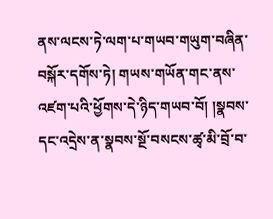ནས་ལངས་ཏེ་ལག་པ་གཡབ་གཡུག་བཞིན་བསྐོར་དགོས་ཏེ། གཡས་གཡོན་གང་ནས་འཛག་པའི་ཕྱོགས་དེ་ཉིད་གཡབ་བོ། །སྣབས་དང་འདྲེས་ན་སྣབས་སྔོ་བསངས་ཚྭ་མི་བྲོ་བ་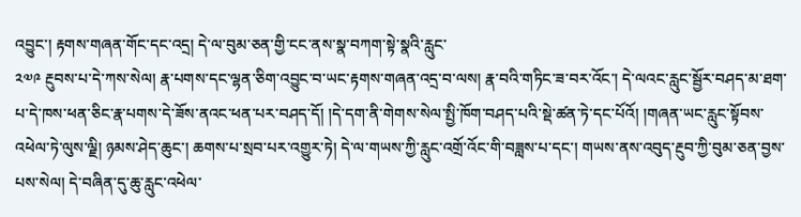འབྱུང་། རྟགས་གཞན་གོང་དང་འདྲ། དེ་ལ་བུམ་ཅན་གྱི་ངང་ནས་སྣ་བཀག་སྟེ་སྣའི་རླུང་
༢༧༩ རྔུབས་པ་དེ་ཀས་སེལ། རྣ་པགས་དང་ལྷན་ཅིག་འབྱུང་བ་ཡང་རྟགས་གཞན་འདྲ་བ་ལས། རྣ་བའི་གཏིང་ཟ་བར་འོང་། དེ་ལའང་རླུང་སྦྱོར་བཤད་མ་ཐག་པ་དེ་ཁས་ཕན་ཅིང་རྣ་པགས་དེ་ཟོས་ནའང་ཕན་པར་བཤད་དོ། །དེ་དག་ནི་གེགས་སེལ་སྤྱི་ཁོག་བཤད་པའི་སྡེ་ཚན་ཏེ་དང་པོའོ། །གཞན་ཡང་རླུང་སྟོབས་འཕེལ་ཏེ་ལུས་ལྗི། ཉམས་ཤེད་ཆུང་། ཆགས་པ་སྲབ་པར་འགྱུར་ཏེ། དེ་ལ་གཡས་ཀྱི་རླུང་འགྲོ་འོང་གི་བཟླས་པ་དང་། གཡས་ནས་འབུད་རྔུབ་ཀྱི་བུམ་ཅན་བྱས་པས་སེལ། དེ་བཞིན་དུ་ཆུ་རླུང་འཕེལ་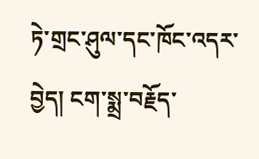ཏེ་གྲང་ཤུལ་དང་ཁོང་འདར་བྱེད། ངག་སྨྲ་བརྗོད་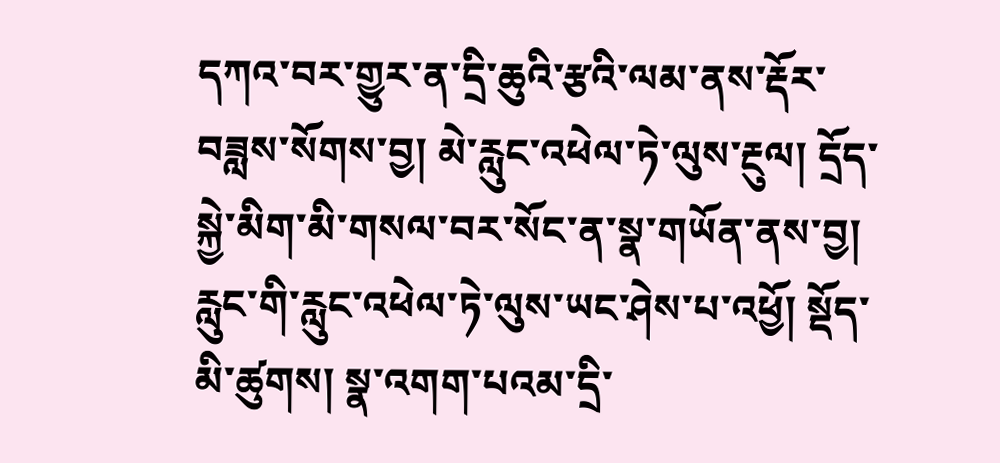དཀའ་བར་གྱུར་ན་དྲི་ཆུའི་རྩའི་ལམ་ནས་རྡོར་བཟླས་སོགས་བྱ། མེ་རླུང་འཕེལ་ཏེ་ལུས་རྔུལ། དྲོད་སྐྱེ་མིག་མི་གསལ་བར་སོང་ན་སྣ་གཡོན་ནས་བྱ། རླུང་གི་རླུང་འཕེལ་ཏེ་ལུས་ཡང་ཤེས་པ་འཕྱོ། སྡོད་མི་ཚུགས། སྣ་འགག་པའམ་དྲི་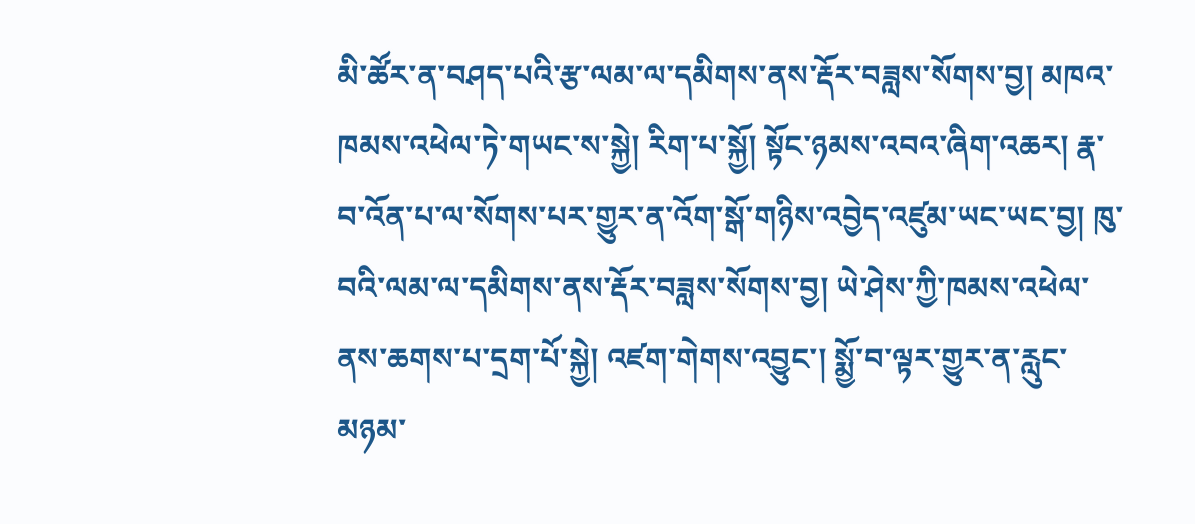མི་ཚོར་ན་བཤད་པའི་རྩ་ལམ་ལ་དམིགས་ནས་རྡོར་བཟླས་སོགས་བྱ། མཁའ་ཁམས་འཕེལ་ཏེ་གཡང་ས་སྐྱེ། རིག་པ་སྐྱོ། སྟོང་ཉམས་འབའ་ཞིག་འཆར། རྣ་བ་འོན་པ་ལ་སོགས་པར་གྱུར་ན་འོག་སྒོ་གཉིས་འབྱེད་འཛུམ་ཡང་ཡང་བྱ། ཁུ་བའི་ལམ་ལ་དམིགས་ནས་རྡོར་བཟླས་སོགས་བྱ། ཡེ་ཤེས་ཀྱི་ཁམས་འཕེལ་ནས་ཆགས་པ་དྲག་པོ་སྐྱེ། འཛག་གེགས་འབྱུང་། སྨྱོ་བ་ལྟར་གྱུར་ན་རླུང་མཉམ་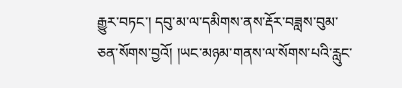རྒྱུར་བཏང་། དབུ་མ་ལ་དམིགས་ནས་རྡོར་བཟླས་བུམ་ཅན་སོགས་བྱའོ། །ཡང་མཉམ་གནས་ལ་སོགས་པའི་རླུང་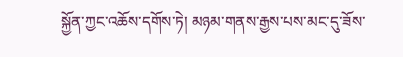སྐྱོན་ཀྱང་འཆོས་དགོས་ཏེ། མཉམ་གནས་རྒྱས་པས་མང་དུ་ཟོས་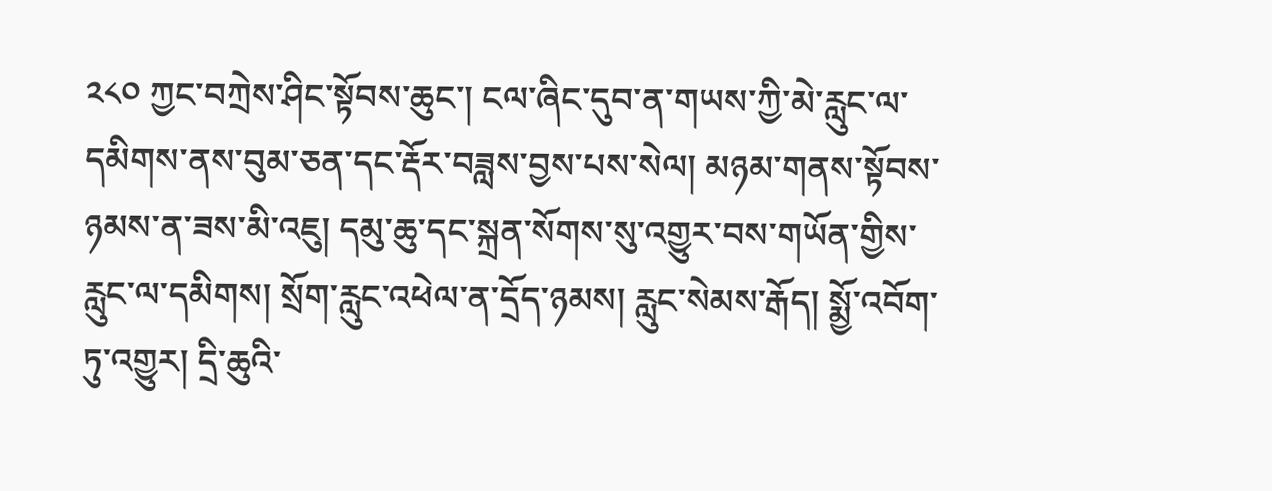༢༨༠ ཀྱང་བཀྲེས་ཤིང་སྟོབས་ཆུང་། ངལ་ཞིང་དུབ་ན་གཡས་ཀྱི་མེ་རླུང་ལ་དམིགས་ནས་བུམ་ཅན་དང་རྡོར་བཟླས་བྱས་པས་སེལ། མཉམ་གནས་སྟོབས་ཉམས་ན་ཟས་མི་འཇུ། དམུ་ཆུ་དང་སྐྲན་སོགས་སུ་འགྱུར་བས་གཡོན་གྱིས་རླུང་ལ་དམིགས། སྲོག་རླུང་འཕེལ་ན་དྲོད་ཉམས། རླུང་སེམས་རྒོད། སྨྱོ་འབོག་ཏུ་འགྱུར། དྲི་ཆུའི་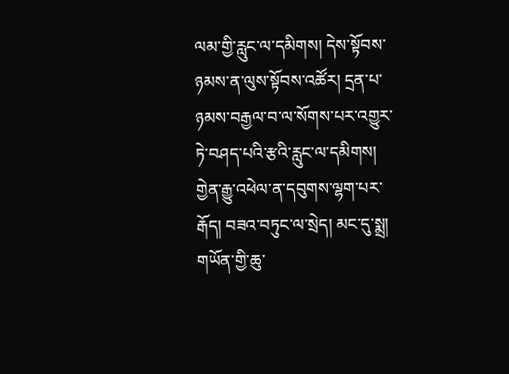ལམ་གྱི་རླུང་ལ་དམིགས། དེས་སྟོབས་ཉམས་ན་ལུས་སྟོབས་འཚོར། དྲན་པ་ཉམས་བརྒྱལ་བ་ལ་སོགས་པར་འགྱུར་ཏེ་བཤད་པའི་རྩའི་རླུང་ལ་དམིགས། གྱེན་རྒྱུ་འཕེལ་ན་དབུགས་ལྷག་པར་རྒོད། བཟའ་བཏུང་ལ་སྲེད། མང་དུ་སྨྲ། གཡོན་གྱི་ཆུ་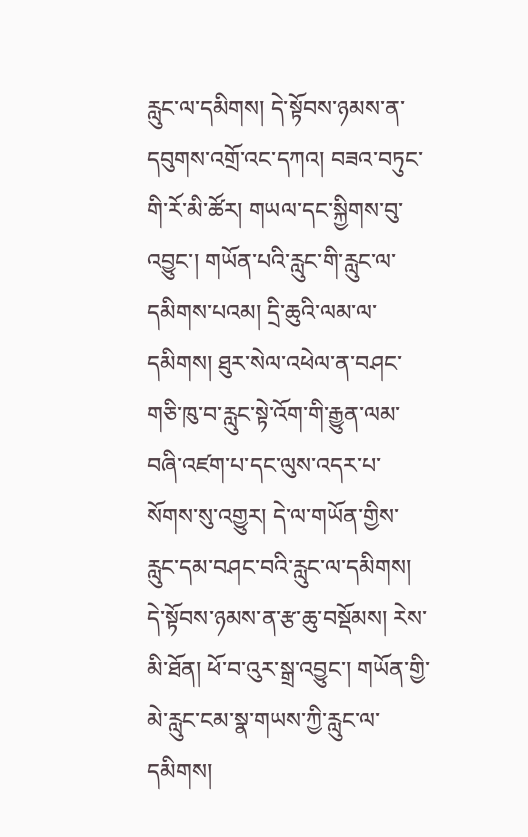རླུང་ལ་དམིགས། དེ་སྟོབས་ཉམས་ན་དབུགས་འགྲོ་འང་དཀའ། བཟའ་བཏུང་གི་རོ་མི་ཚོར། གཡལ་དང་སྐྱིགས་བུ་འབྱུང་། གཡོན་པའི་རླུང་གི་རླུང་ལ་དམིགས་པའམ། དྲི་ཆུའི་ལམ་ལ་དམིགས། ཐུར་སེལ་འཕེལ་ན་བཤང་གཅི་ཁུ་བ་རླུང་སྟེ་འོག་གི་རྒྱུན་ལམ་བཞི་འཛག་པ་དང་ལུས་འདར་པ་སོགས་སུ་འགྱུར། དེ་ལ་གཡོན་གྱིས་རླུང་དམ་བཤང་བའི་རླུང་ལ་དམིགས། དེ་སྟོབས་ཉམས་ན་རྩ་ཆུ་བསྡོམས། རེས་མི་ཐོན། ཕོ་བ་འུར་སྒྲ་འབྱུང་། གཡོན་གྱི་མེ་རླུང་ངམ་སྣ་གཡས་ཀྱི་རླུང་ལ་དམིགས།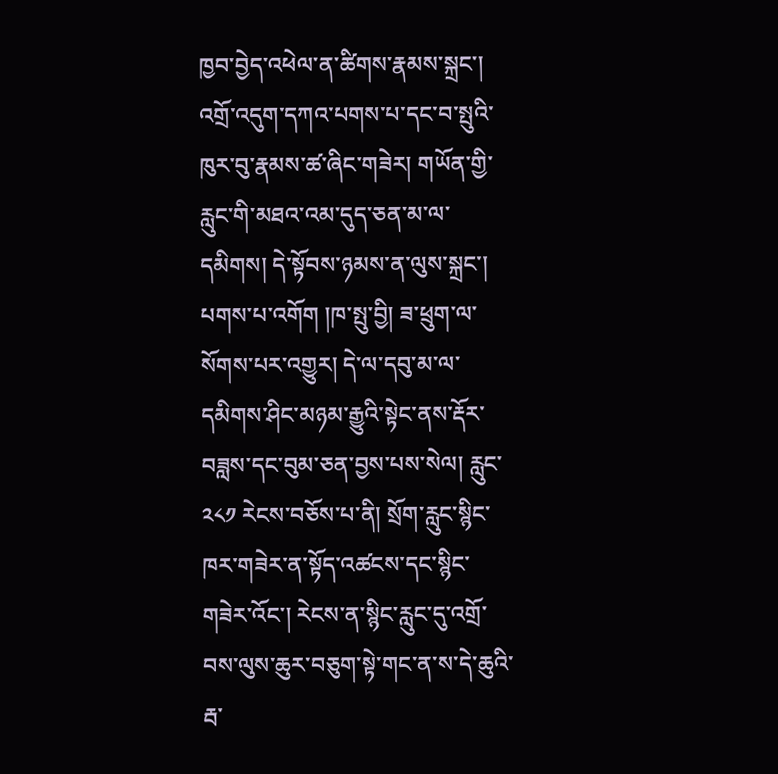ཁྱབ་བྱེད་འཕེལ་ན་ཚིགས་རྣམས་སྐྲང་། འགྲོ་འདུག་དཀའ་པགས་པ་དང་བ་སྤུའི་ཁུར་བུ་རྣམས་ཚ་ཞིང་གཟེར། གཡོན་གྱི་རླུང་གི་མཐའ་འམ་དུད་ཅན་མ་ལ་དམིགས། དེ་སྟོབས་ཉམས་ན་ལུས་སྐྲང་། པགས་པ་འགོག །ཁ་སྤུ་བྱི། ཟ་ཕྲུག་ལ་སོགས་པར་འགྱུར། དེ་ལ་དབུ་མ་ལ་དམིགས་ཤིང་མཉམ་རྒྱུའི་སྟེང་ནས་རྡོར་བཟླས་དང་བུམ་ཅན་བྱས་པས་སེལ། རླུང་
༢༨༡ རེངས་བཅོས་པ་ནི། སྲོག་རླུང་སྙིང་ཁར་གཟེར་ན་སྟོད་འཚངས་དང་སྙིང་གཟེར་འོང་། རེངས་ན་སྙིང་རླུང་དུ་འགྲོ་བས་ལུས་ཆུར་བཅུག་སྟེ་གང་ན་ས་དེ་ཆུའི་རྦ་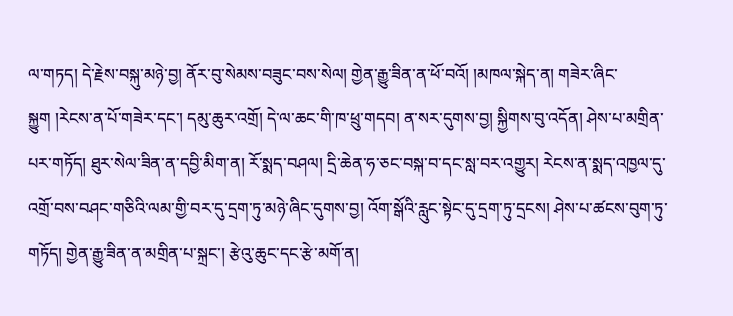ལ་གཏད། དེ་རྗེས་བསྐུ་མཉེ་བྱ། ནོར་བུ་སེམས་བཟུང་བས་སེལ། གྱེན་རྒྱུ་ཟིན་ན་ཕོ་བའོ། །མཁལ་སྐེད་ན། གཟེར་ཞིང་སྐྱུག །རེངས་ན་པོ་གཟེར་དང་། དམུ་ཆུར་འགྲོ། དེ་ལ་ཆང་གི་ཁ་ཕྲུ་གདབ། ན་སར་དུགས་བྱ། སྐྱིགས་བུ་འདོན། ཤེས་པ་མགྲིན་པར་གཏོད། ཐུར་སེལ་ཟིན་ན་དབྱི་མིག་ན། རོ་སྨད་བཤལ། དྲི་ཆེན་ཧ་ཅང་བསྐ་བ་དང་སླ་བར་འགྱུར། རེངས་ན་སྨད་འཁྱལ་དུ་འགྲོ་བས་བཤང་གཅིའི་ལམ་གྱི་བར་དུ་དྲག་ཏུ་མཉེ་ཞིང་དུགས་བྱ། འོག་སྒོའི་རླུང་སྟེང་དུ་དྲག་ཏུ་དྲངས། ཤེས་པ་ཚངས་བུག་ཏུ་གཏོད། གྱེན་རྒྱུ་ཟིན་ན་མགྲིན་པ་སྐྲང་། རྩེའུ་ཆུང་དང་རྩེ་མགོ་ན།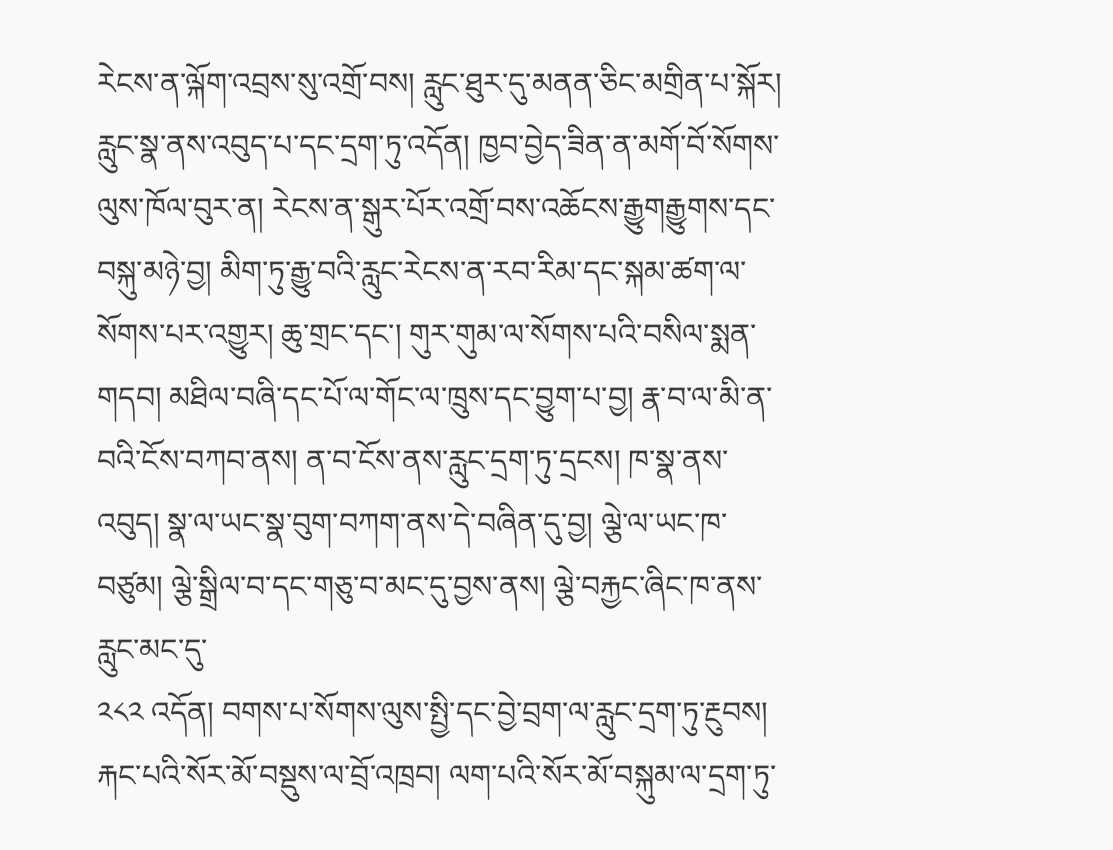རེངས་ན་ལྐོག་འབྲས་སུ་འགྲོ་བས། རླུང་ཐུར་དུ་མནན་ཅིང་མགྲིན་པ་སྐོར། རླུང་སྣ་ནས་འབུད་པ་དང་དྲག་ཏུ་འདོན། ཁྱབ་བྱེད་ཟིན་ན་མགོ་བོ་སོགས་ལུས་ཁོལ་བུར་ན། རེངས་ན་སྒུར་པོར་འགྲོ་བས་འཆོངས་རྒྱུགརྒྱུགས་དང་བསྐུ་མཉེ་བྱ། མིག་ཏུ་རྒྱུ་བའི་རླུང་རེངས་ན་རབ་རིམ་དང་སྐམ་ཚག་ལ་སོགས་པར་འགྱུར། ཆུ་གྲང་དང་། གུར་གུམ་ལ་སོགས་པའི་བསིལ་སྨན་གདབ། མཐིལ་བཞི་དང་པོ་ལ་གོང་ལ་ཁྲུས་དང་བྱུག་པ་བྱ། རྣ་བ་ལ་མི་ན་བའི་ངོས་བཀབ་ནས། ན་བ་ངོས་ནས་རླུང་དྲག་ཏུ་དྲངས། ཁ་སྣ་ནས་འབུད། སྣ་ལ་ཡང་སྣ་བུག་བཀག་ནས་དེ་བཞིན་དུ་བྱ། ལྕེ་ལ་ཡང་ཁ་བཙུམ། ལྕེ་སྒྲིལ་བ་དང་གཅུ་བ་མང་དུ་བྱས་ནས། ལྕེ་བརྐྱང་ཞིང་ཁ་ནས་རླུང་མང་དུ་
༢༨༢ འདོན། བགས་པ་སོགས་ལུས་སྤྱི་དང་བྱེ་བྲག་ལ་རླུང་དྲག་ཏུ་རྔུབས། རྐང་པའི་སོར་མོ་བསྡུས་ལ་བྲོ་འཁྲབ། ལག་པའི་སོར་མོ་བསྐུམ་ལ་དྲག་ཏུ་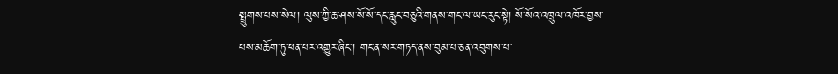སྤྲུགས་པས་སེལ། ལུས་ཀྱི་ཆ་ཤས་སོ་སོ་དང་རླུང་བཅུའི་གནས་གང་ལ་ཡང་རུང་སྟེ། སོ་སོའ་འཁྲུལ་འཁོར་བྱས་པས་མཆོག་ཏུ་ཕན་པར་འགྱུར་ཞིང་། གང་ན་སར་གཏད་ནས་བུམ་པ་ཅན་འབུགས་པ་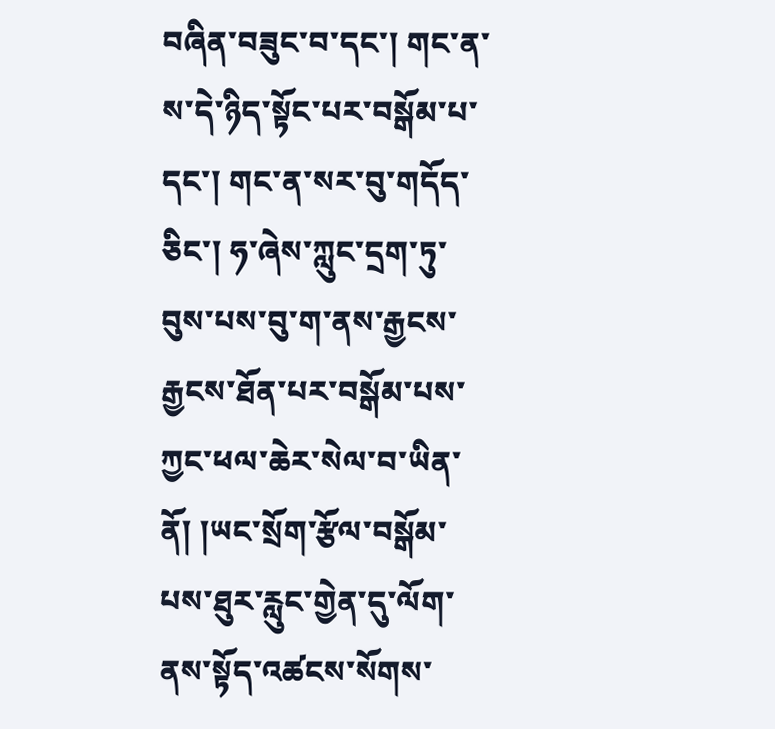བཞིན་བཟུང་བ་དང་། གང་ན་ས་དེ་ཉིད་སྟོང་པར་བསྒོམ་པ་དང་། གང་ན་སར་བུ་གདོད་ཅིང་། ཧ་ཞེས་ཀླུང་དྲག་ཏུ་བུས་པས་བུ་ག་ནས་རྒྱངས་རྒྱངས་ཐོན་པར་བསྒོམ་པས་ཀྱང་ཕལ་ཆེར་སེལ་བ་ཡིན་ནོ། །ཡང་སྲོག་རྩོལ་བསྒོམ་པས་ཐུར་རླུང་གྱེན་དུ་ལོག་ནས་སྟོད་འཚངས་སོགས་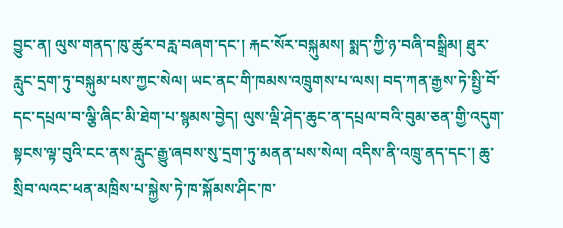བྱུང་ན། ལུས་གནད་ཁུ་ཚུར་བརླ་བཞག་དང་། རྐང་སོར་བསྐུམས། སྨད་ཀྱི་ཉ་བཞི་བསྒྲིམ། ཐུར་རླུང་དྲག་ཏུ་བསྐུམ་པས་ཀྱང་སེལ། ཡང་ནང་གི་ཁམས་འཁྲུགས་པ་ལས། བད་ཀན་རྒྱས་ཏེ་སྤྱི་བོ་དང་དཔྲལ་བ་ལྕི་ཞིང་མི་ཐེག་པ་སྙམས་བྱེད། ལུས་ལྡི་ཤེད་ཆུང་ན་དཔྲལ་བའི་བུམ་ཅན་གྱི་འདུག་སྟངས་ལྟ་བུའི་ངང་ནས་རླུང་རྒྱུ་ཞབས་སུ་དྲག་ཏུ་མནན་པས་སེལ། འདིས་ནི་འཁྲུ་ནད་དང་། ཆུ་སྲིབ་ལའང་ཕན་མཁྲིས་པ་སྐྱེས་ཏེ་ཁ་སྐོམས་ཤིང་ཁ་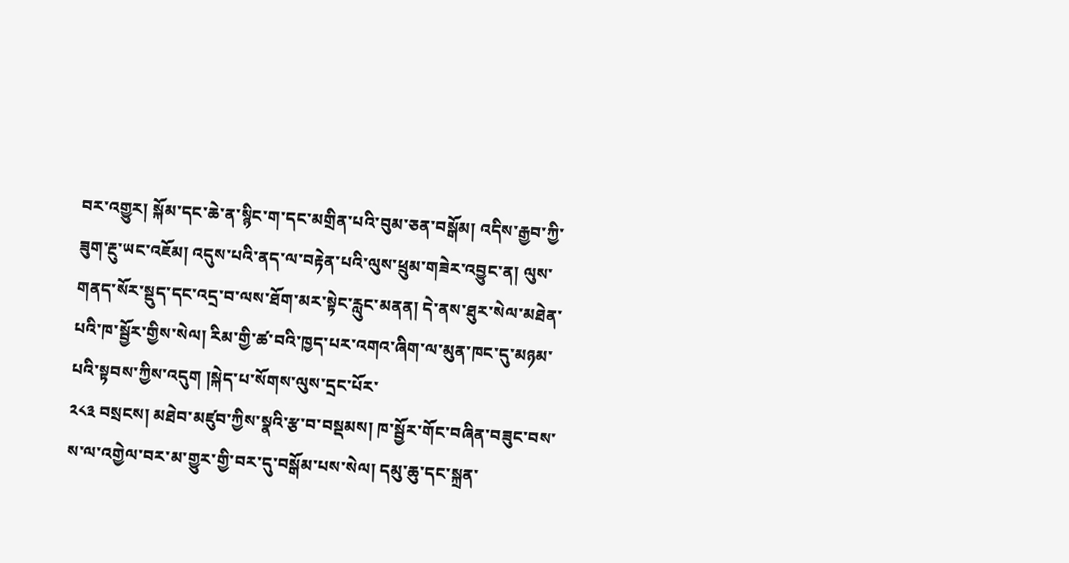བར་འགྱུར། སྐོམ་དང་ཆེ་ན་སྙིང་ག་དང་མགྲིན་པའི་བུམ་ཅན་བསྒོམ། འདིས་རྒྱབ་ཀྱི་ཟུག་རྔུ་ཡང་འཇོམ། འདུས་པའི་ནད་ལ་བརྟེན་པའི་ལུས་ཕྲུམ་གཟེར་འབྱུང་ན། ལུས་གནད་སོར་སྡུད་དང་འདྲ་བ་ལས་ཐོག་མར་སྟེང་རླུང་མནན། དེ་ནས་ཐུར་སེལ་མཐེན་པའི་ཁ་སྦྱོར་གྱིས་སེལ། རིམ་གྱི་ཚ་བའི་ཁྱད་པར་འགའ་ཞིག་ལ་མུན་ཁང་དུ་མཉམ་པའི་སྟབས་ཀྱིས་འདུག །སྐེད་པ་སོགས་ལུས་དྲང་པོར་
༢༨༣ བསྲངས། མཐེབ་མཛུབ་ཀྱིས་སྣའི་རྩ་བ་བསྡམས། ཁ་སྦྱོར་གོང་བཞིན་བཟུང་བས་ས་ལ་འགྱེལ་བར་མ་གྱུར་གྱི་བར་དུ་བསྒོམ་པས་སེལ། དམུ་ཆུ་དང་སྐྲན་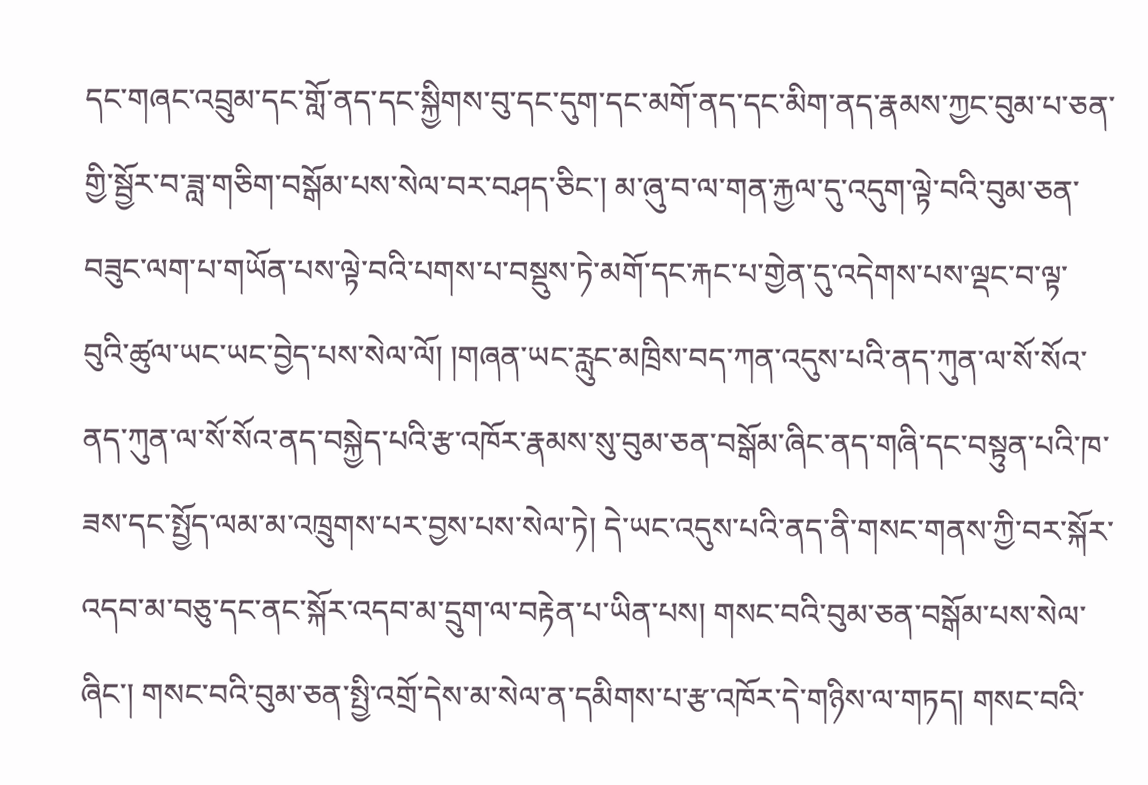དང་གཞང་འབྲུམ་དང་གློ་ནད་དང་སྐྱིགས་བུ་དང་དུག་དང་མགོ་ནད་དང་མིག་ནད་རྣམས་ཀྱང་བུམ་པ་ཅན་གྱི་སྦྱོར་བ་ཟླ་གཅིག་བསྒོམ་པས་སེལ་བར་བཤད་ཅིང་། མ་ཞུ་བ་ལ་གན་རྐྱལ་དུ་འདུག་ལྟེ་བའི་བུམ་ཅན་བཟུང་ལག་པ་གཡོན་པས་ལྟེ་བའི་པགས་པ་བསྡུས་ཏེ་མགོ་དང་རྐང་པ་གྱེན་དུ་འདེགས་པས་ལྡང་བ་ལྟ་བུའི་ཚུལ་ཡང་ཡང་བྱེད་པས་སེལ་ལོ། །གཞན་ཡང་རླུང་མཁྲིས་བད་ཀན་འདུས་པའི་ནད་ཀུན་ལ་སོ་སོའ་ནད་ཀུན་ལ་སོ་སོའ་ནད་བསྐྱེད་པའི་རྩ་འཁོར་རྣམས་སུ་བུམ་ཅན་བསྒོམ་ཞིང་ནད་གཞི་དང་བསྟུན་པའི་ཁ་ཟས་དང་སྤྱོད་ལམ་མ་འཁྲུགས་པར་བྱས་པས་སེལ་ཏེ། དེ་ཡང་འདུས་པའི་ནད་ནི་གསང་གནས་ཀྱི་བར་སྐོར་འདབ་མ་བཅུ་དང་ནང་སྐོར་འདབ་མ་དྲུག་ལ་བརྟེན་པ་ཡིན་པས། གསང་བའི་བུམ་ཅན་བསྒོམ་པས་སེལ་ཞིང་། གསང་བའི་བུམ་ཅན་སྤྱི་འགྲོ་དེས་མ་སེལ་ན་དམིགས་པ་རྩ་འཁོར་དེ་གཉིས་ལ་གཏད། གསང་བའི་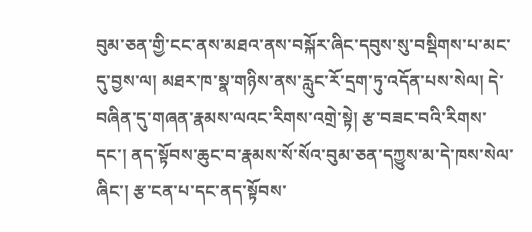བུམ་ཅན་གྱི་ངང་ནས་མཐའ་ནས་བསྐོར་ཞིང་དབུས་སུ་བསྡིགས་པ་མང་དུ་བྱས་ལ། མཐར་ཁ་སྣ་གཉིས་ནས་རླུང་རོ་དྲག་ཏུ་འདོན་པས་སེལ། དེ་བཞིན་དུ་གཞན་རྣམས་ལའང་རིགས་འགྲེ་སྟེ། རྩ་བཟང་བའི་རིགས་དང་། ནད་སྟོབས་ཆུང་བ་རྣམས་སོ་སོའ་བུམ་ཅན་དཀྱུས་མ་དེ་ཁས་སེལ་ཞིང་། རྩ་ངན་པ་དང་ནད་སྟོབས་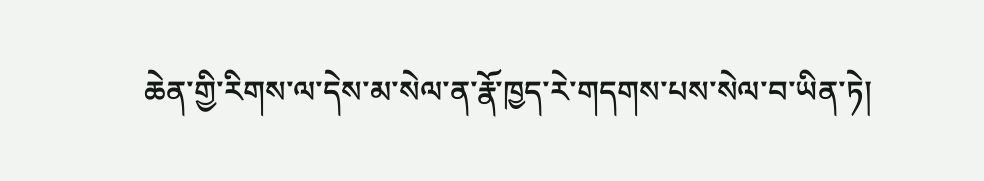ཆེན་གྱི་རིགས་ལ་དེས་མ་སེལ་ན་རྣོ་ཁྱད་རེ་གདགས་པས་སེལ་བ་ཡིན་ཏེ།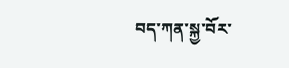བད་ཀན་སྐྱ་བོར་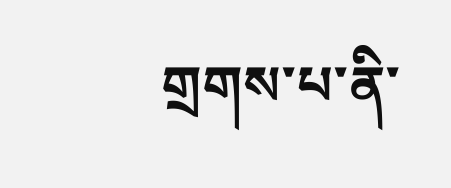གྲགས་པ་ནི་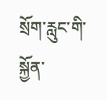སྲོག་རླུང་གི་སྐྱོན་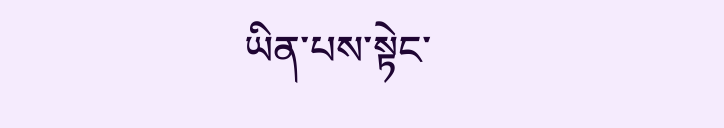ཡིན་པས་སྟེང་